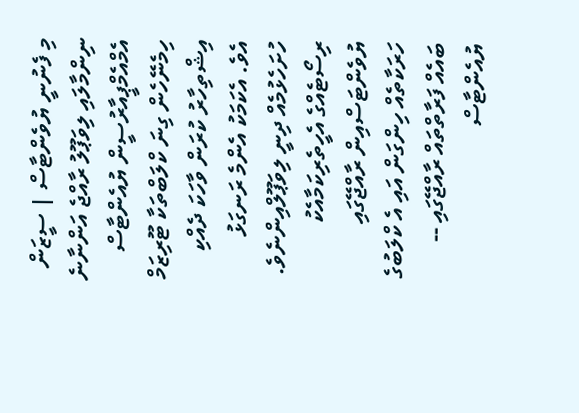މި ފެނުނީ ޔުވެންޓާސް | ސީޒަން ނިންމާލައި ލިވަޕޫލު ރާއްޖެ އަންނާނެ
އެމްއެމްޕީއާރުސީން ޔުއެންޓާސް ހިމެނޭހެން ގިނަ ކްލަބްތަކާ ޓޫރިޒަމް އިޝްތިހާރު ކުރަން ވާހަކަ ދެއްކި އެވެ. އެކަމަކު އެންމެ ރަނގަޅު ހުށަހެޅުމެއް ދިނީ ލިވަޕޫލްއިންނެވެ.
ރިސޯޓެއްގެ އެހީތެރިކަމާއެކު ޔުވެންޓަސްއިން ރާއްޖޭގައި ހަރަކާތެއް ހިންގަން އައި އެ ކްލަބުގެ ބައެއް ފަރާތްތައް ރާއްޖޭގައި -- ޔުއެންޓާސް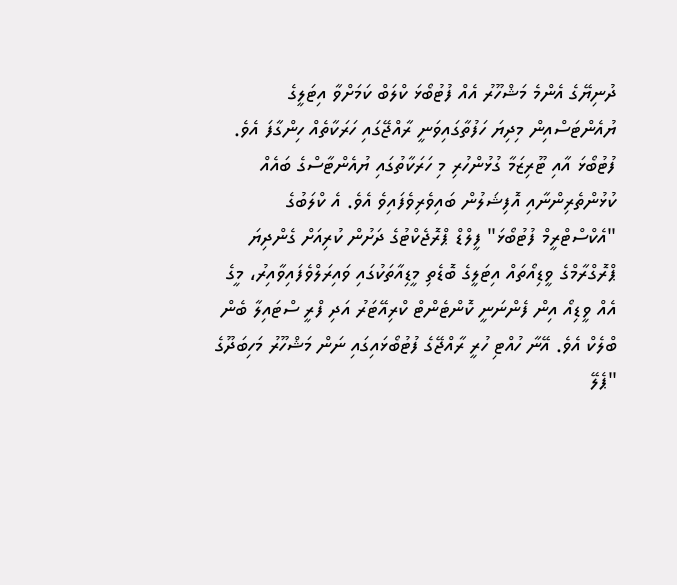ދުނިޔޭގެ އެންމެ މަޝްހޫރު އެއް ފުޓުބޯޅަ ކްލަބް ކަމަށްވާ އިޓަލީގެ ޔުއެންޓަސްއިން މިދިޔަ ހަފުތާގައިވަނީ ރާއްޖޭގައި ހަރަކާތެއް ހިންގާފަ އެވެ. ފުޓުބޯޅަ އާއި ޓޫރިޒަމާ ގުޅުންހުރި މި ހަރަކާތުގައި ޔުއެންޓާސްގެ ބައެއް ކުޅުންތެރިންނާއި އޮފިޝަލުން ބައިވެރިވެފައިވެ އެވެ. އެ ކްލަބުގެ "އެކްސްޓްރީމް ފުޓުބޯޅަ" ފީލްޑް ޕްރޮޖެކްޓުގެ ދަށުން ކުރިއަށް ގެންދިޔަ ޕްރޮގްރާމްގެ ވީޑިއޯތައް އިޓަލީގެ ބޮޑެތި މީޑިއާތަކުގައި ވައިރަލްވެފައިވާއިރު، މީގެ އެއް ވީޑިއޯ އިން ފެންނަނީ ކޮންޓެންޓް ކްރިއޭޓަރު އަދި ފްރީ ސްޓައިލާ ބެން ބްލެކް އެވެ. އޭނާ ހުއްޓި ހުރީ ރާއްޖޭގެ ފުޓުބޯޅައިގައި ނަން މަޝްހޫރު މަހިބަދޫގެ "ޕެލޭ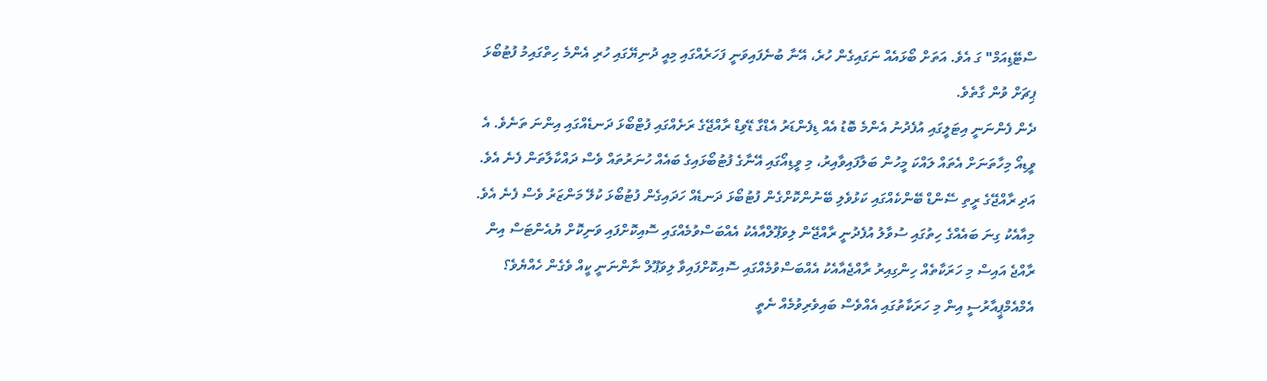ސްޓޭޑިއަމް" ގަ އެވެ. އަތަށް ބޯޅައެއް ނަގައިގެން ހުރެ، އޭނާ ބުނެފައިވަނީ ފަހަރެއްގައި މިއީ ދުނިޔޭގައި ހުރި އެންމެ ހިތްގައިމު ފުޓުބޯޅަ ޕިޗަށް ވުން ގާތެވެ.
ދެން ފެންނަނީ އިޓަލީގައި އުފެދުނު އެންމެ ބޮޑު އެއް ޑިފެންޑަރު އެޑްގާ ޑޭވިޑް ރާއްޖޭގެ ރަށެއްގައި ފުޓްބޯޅަ ދަނޑެއްގައި އިންނަ ތަނެވެ. އެ ވީޑިއޯ މިހާތަނަށް އެތައް ލައްކަ މީހުން ބަލާފައިވާއިރު، މި ވީޑިއޯގައި އޭނާގެ ފުޓުބޯޅައިގެ ބައެއް ހުނަރުތައް ވެސް ދައްކާލާތަން ފެނެ އެވެ. އަދި ރާއްޖޭގެ ރީތި ސޭންޑް ބޭންކެއްގައި ކަޅުވެލި ބޭނުންކޮށްގެން ފުޓުބޯޅަ ދަނޑެއް ހަދައިގެން ފުޓުބޯޅަ ކުލޭ މަންޒަރު ވެސް ފެނެ އެވެ.
މިއާއެކު ގިނަ ބައެއްގެ ހިތުގައި ސުވާލު އުފެދުނީ ރާއްޖޭން ލިވަޕޫލްއާއެކު އެއްބަސްވުމެއްގައި ސޮއިކޮށްފައި ވަނިކޮށް ޔުއެންޓަސް އިން ރާއްޖެ އައިސް މި ހަރަކާތެއް ހިންގިއިރު ރާއްޖެއާއެކު އެއްބަސްވުމެއްގައި ސޮއިކޮށްފައިވާ ލިވަޕޫލް ނާންނަނީ ކީއް ވެގެން ހެއްޔެވެ؟ އެމްއެމްޕީއާރުސީ އިން މި ހަރަކާތުގައި އެއްވެސް ބައިވެރިވުމެއް ނެތީ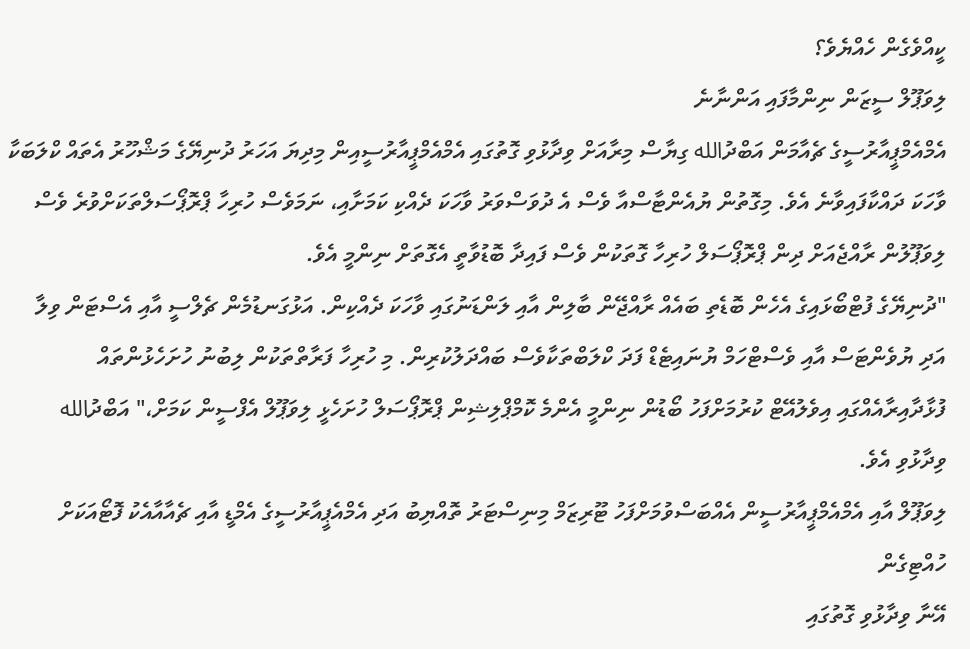ކީއްވެގެން ހެއްޔެވެ؟
ލިވަޕޫލް ސީޒަން ނިންމާފައި އަންނާނެ
އެމްއެމްޕީއާރުސީގެ ޗެއާމަން އަބްދުالله ގިޔާސް މިރާއަށް ވިދާޅުވި ގޮތުގައި އެމްއެމްޕީއާރުސީއިން މިދިޔަ އަހަރު ދުނިޔޭގެ މަޝްހޫރު އެތައް ކްލަބަކާ ވާހަކަ ދައްކާފައިވާނެ އެވެ. މިގޮތުން ޔުއެންޓާސްއާ ވެސް އެ ދުވަސްވަރު ވާހަކަ ދެއްކި ކަމަށާއި، ނަމަވެސް ހުރިހާ ޕްރޮޕޯސަލްތަކަށްވުރެ ވެސް ލިވަޕޫލުން ރާއްޖެއަށް ދިން ޕްރޮޕޯސަލް ހުރިހާ ގޮތަކުން ވެސް ފައިދާ ބޮޑުވާތީ އެގޮތަށް ނިންމީ އެވެ.
"ދުނިޔޭގެ ފުޓްބޯޅައިގެ އެހެން ބޮޑެތި ބައެއް ރާއްޖޭން ބާލިން އާއި ލަންޑަނުގައި ވާހަކަ ދެއްކިން. އަޅުގަނޑުމެން ޗެލްސީ އާއި އެސްޓަން ވިލާ އަދި ޔުވެންޓަސް އާއި ވެސްޓްހަމް ޔުނައިޓެޑް ފަދަ ކްލަބްތަކާވެސް ބައްދަލުކުރިން. މި ހުރިހާ ފަރާތްތަކުން ލިބުނު ހުށަހެޅުންތައް ފުޅާދާއިރާއެއްގައި އިވެލުއޭޓް ކުރުމަށްފަހު ބޯޑުން ނިންމީ އެންމެ ކޮމްޕްލިޝިން ޕްރޮޕޯސަލް ހުށަހެޅީ ލިވަޕޫލް އެފްސީން ކަމަށް،" އަބްދުالله ވިދާޅުވި އެވެ.
ލިވަޕޫލް އާއި އެމްއެމްޕީއާރުސީން އެއްބަސްވުމަށްފަހު ޓޫރިޒަމް މިނިސްޓަރު ތޮއްޔިބު އަދި އެމްއެޕީއާރުސީގެ އެމްޑީ އާއި ޗެއާއާއެކު ފޮޓޯއަކަށް ހުއްޓިގެން
އޭނާ ވިދާޅުވި ގޮތުގައި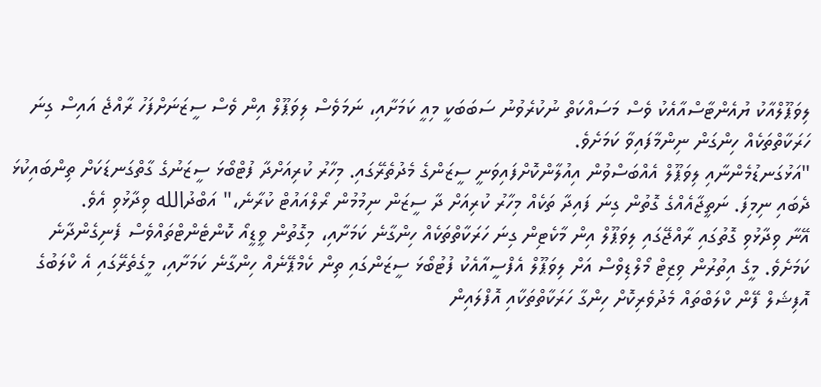ލިވަޕޫލްއާކު ޔުއެންޓާސްއާއެކު ވެސް މަސައްކަތް ނުކުރެވުނު ސަބަބަކީ މިއީ ކަމަށާއި، ނަމަވެސް ލިވަޕޫލް އިން ވެސް ސީޒަނަށްފަހު ރާއްޖެ އައިސް ގިނަ ހަރަކާތްތަކެއް ހިންގަން ނިންމާފައިވާ ކަމަށެވެ.
"އަޅުގަނޑުމެންނާއި ލިވަޕޫލް އެއްބަސްވުން އިއުލާންކޮށްފައިވަނީ ސީޒަންގެ މެދުތެރޭގައި. މިހާރު ކުރިއަށްދާ ފުޓްބޯޅަ ސީޒަނުގެ ގާތްގަނޑަކަށް ތިންބައިކުޅަ ދެބައި ނިމިފަ. ނަތީޖާއެއްގެ ގޮތުން ގިނަ ފައިދާ ތަކެއް މިހާރު ކުރިއަށް ދާ ސީޒަން ނިމުމުން ރޯލްއައުޓް ކުރާނެ،" އަބްދުالله ވިދާޅުވި އެވެ.
އޭނާ ވިދާޅުވި ގޮތުގައި ރާއްޖޭގައި ލިވަޕޫލް އިން މާކެޓިން ގިނަ ހަރަކާތްތަކެއް ހިންގާނެ ކަމަށާއި، މިގޮތުން ވީޑީއޯ ކޮންޓެންޓްތައްވެސް ފެނިގެންދާނެ ކަމަށެވެ. މީގެ އިތުރުން ވިޒިޓް މޯލްޑިވްސް އަށް ލިވަޕޫލް އެފްސީއާއެކު ފުޓުބޯޅަ ސީޒަންގައި ތިން ކެމްޕޭނެއް ހިންގާނެ ކަމަށާއި، މީގެތެރޭގައި އެ ކްލަބުގެ އޮފިޝަލް ފޭން ކްލަބްތައް މެދުވެރިކޮށް ހިންގާ ހަރަކާތްތަކާއި އޮފްލައިން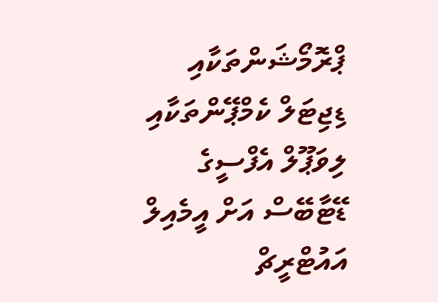ޕްރޮމޯޝަންތަކާއި ޑިޖިޓަލް ކެމްޕޭންތަކާއި ލިވަޕޫލް އެފްސީގެ ޑޭޓާބޭސް އަށް އީމެއިލް އައުޓްރީޗް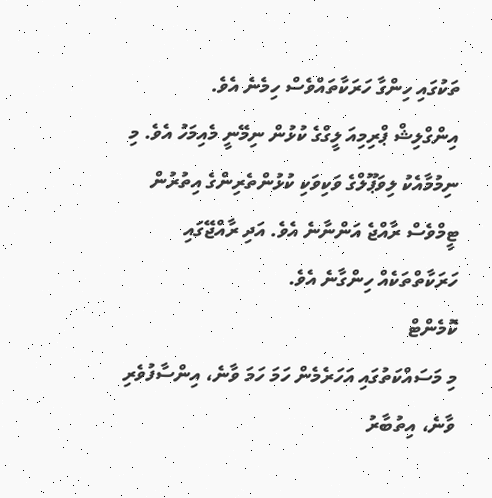ތަކުގައި ހިންގާ ހަރަކާތައްވެސް ހިމެނެ އެވެ.
އިންގްލިޝް ޕްރިމިއަ ލީގްގެ ކުޅުން ނިމޭނީ މެއިމަހު އެވެ. މި ނިމުމާއެކު ލިވަޕޫލްގެ ވަކިވަކި ކުޅުންތެރިންގެ އިތުރުން ޓީމްވެސް ރާއްޖެ އަންނާނެ އެވެ. އަދި ރާއްޖޭގައި ހަރަކާތްތަކެއް ހިންގާނެ އެވެ.
ކޮމެންޓް
މި މަސައްކަތުގައި އަހަރެމެން ހަމަ ހަމަ ވާނެ، އިންސާފުވެރި ވާނެ، އިތުބާރު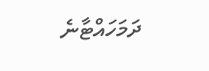ދަމަހައްޓާނެ